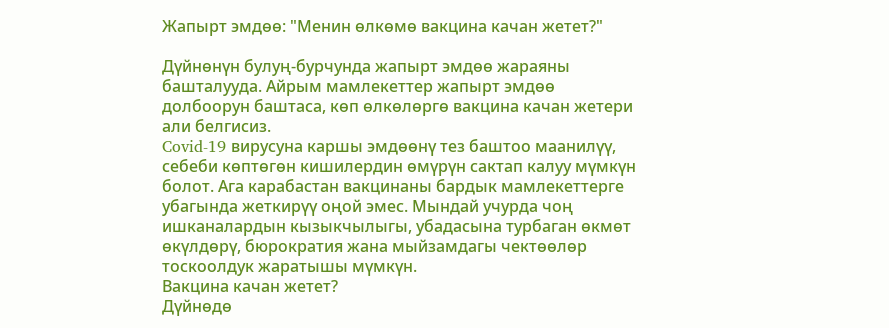Жапырт эмдөө: "Менин өлкөмө вакцина качан жетет?"

Дүйнөнүн булуң-бурчунда жапырт эмдөө жараяны башталууда. Айрым мамлекеттер жапырт эмдөө долбоорун баштаса, көп өлкөлөргө вакцина качан жетери али белгисиз.
Covid-19 вирусуна каршы эмдөөнү тез баштоо маанилүү, себеби көптөгөн кишилердин өмүрүн сактап калуу мүмкүн болот. Ага карабастан вакцинаны бардык мамлекеттерге убагында жеткирүү оңой эмес. Мындай учурда чоң ишканалардын кызыкчылыгы, убадасына турбаган өкмөт өкүлдөрү, бюрократия жана мыйзамдагы чектөөлөр тоскоолдук жаратышы мүмкүн.
Вакцина качан жетет?
Дүйнөдө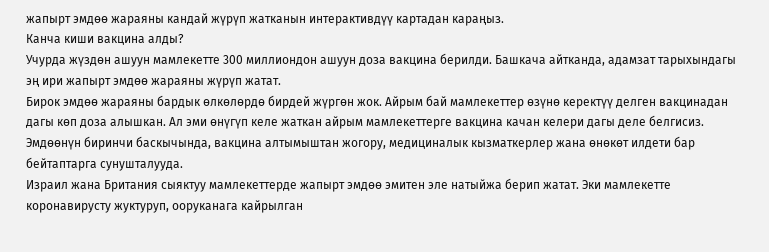жапырт эмдөө жараяны кандай жүрүп жатканын интерактивдүү картадан караңыз.
Канча киши вакцина алды?
Учурда жүздөн ашуун мамлекетте 300 миллиондон ашуун доза вакцина берилди. Башкача айтканда, адамзат тарыхындагы эң ири жапырт эмдөө жараяны жүрүп жатат.
Бирок эмдөө жараяны бардык өлкөлөрдө бирдей жүргөн жок. Айрым бай мамлекеттер өзүнө керектүү делген вакцинадан дагы көп доза алышкан. Ал эми өнүгүп келе жаткан айрым мамлекеттерге вакцина качан келери дагы деле белгисиз.
Эмдөөнүн биринчи баскычында, вакцина алтымыштан жогору, медициналык кызматкерлер жана өнөкөт илдети бар бейтаптарга сунушталууда.
Израил жана Британия сыяктуу мамлекеттерде жапырт эмдөө эмитен эле натыйжа берип жатат. Эки мамлекетте коронавирусту жуктуруп, ооруканага кайрылган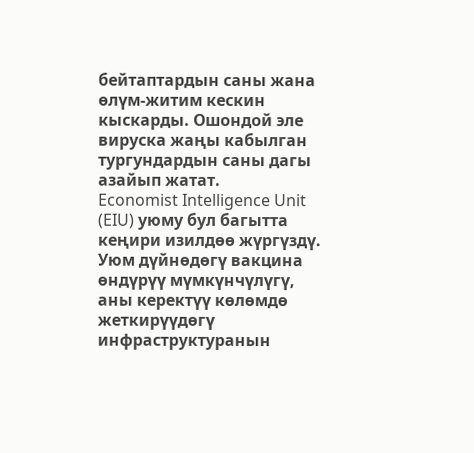бейтаптардын саны жана өлүм-житим кескин кыскарды. Ошондой эле вируска жаңы кабылган тургундардын саны дагы азайып жатат.
Economist Intelligence Unit (EIU) уюму бул багытта кеңири изилдөө жүргүздү. Уюм дүйнөдөгү вакцина өндүрүү мүмкүнчүлүгү, аны керектүү көлөмдө жеткирүүдөгү инфраструктуранын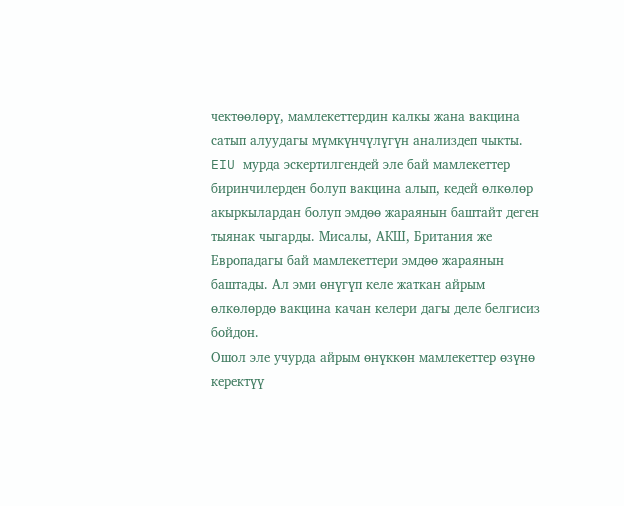чектөөлөрү, мамлекеттердин калкы жана вакцина сатып алуудагы мүмкүнчүлүгүн анализдеп чыкты.
EIU мурда эскертилгендей эле бай мамлекеттер биринчилерден болуп вакцина алып, кедей өлкөлөр акыркылардан болуп эмдөө жараянын баштайт деген тыянак чыгарды. Мисалы, АКШ, Британия же Европадагы бай мамлекеттери эмдөө жараянын баштады. Ал эми өнүгүп келе жаткан айрым өлкөлөрдө вакцина качан келери дагы деле белгисиз бойдон.
Ошол эле учурда айрым өнүккөн мамлекеттер өзүнө керектүү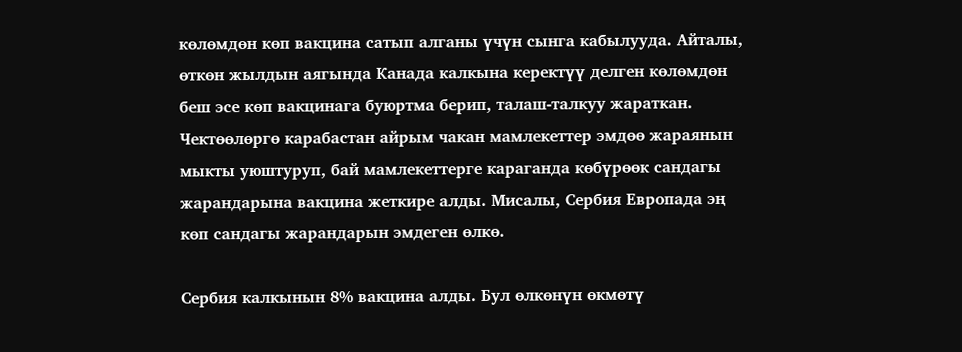көлөмдөн көп вакцина сатып алганы үчүн сынга кабылууда. Айталы, өткөн жылдын аягында Канада калкына керектүү делген көлөмдөн беш эсе көп вакцинага буюртма берип, талаш-талкуу жараткан.
Чектөөлөргө карабастан айрым чакан мамлекеттер эмдөө жараянын мыкты уюштуруп, бай мамлекеттерге караганда көбүрөөк сандагы жарандарына вакцина жеткире алды. Мисалы, Сербия Европада эң көп сандагы жарандарын эмдеген өлкө.

Сербия калкынын 8% вакцина алды. Бул өлкөнүн өкмөтү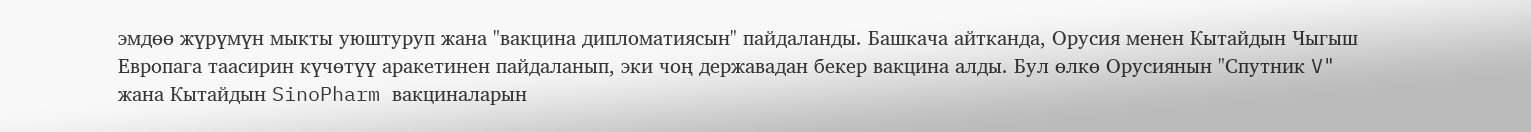эмдөө жүрүмүн мыкты уюштуруп жана "вакцина дипломатиясын" пайдаланды. Башкача айтканда, Орусия менен Кытайдын Чыгыш Европага таасирин күчөтүү аракетинен пайдаланып, эки чоң державадан бекер вакцина алды. Бул өлкө Орусиянын "Спутник V" жана Кытайдын SinoPharm вакциналарын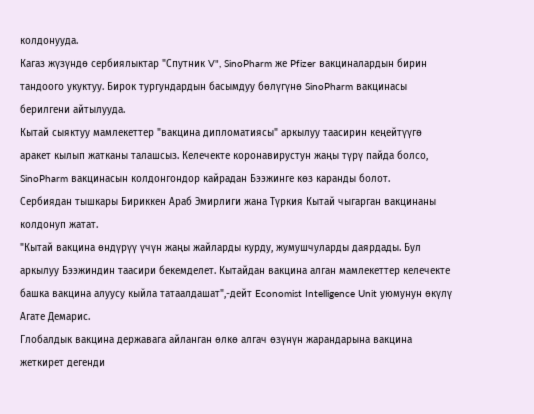колдонууда.
Кагаз жүзүндө сербиялыктар "Спутник V", SinoPharm же Pfizer вакциналардын бирин тандоого укуктуу. Бирок тургундардын басымдуу бөлүгүнө SinoPharm вакцинасы берилгени айтылууда.
Кытай сыяктуу мамлекеттер "вакцина дипломатиясы" аркылуу таасирин кеңейтүүгө аракет кылып жатканы талашсыз. Келечекте коронавирустун жаңы түрү пайда болсо, SinoPharm вакцинасын колдонгондор кайрадан Бээжинге көз каранды болот.
Сербиядан тышкары Бириккен Араб Эмирлиги жана Түркия Кытай чыгарган вакцинаны колдонуп жатат.
"Кытай вакцина өндүрүү үчүн жаңы жайларды курду, жумушчуларды даярдады. Бул аркылуу Бээжиндин таасири бекемделет. Кытайдан вакцина алган мамлекеттер келечекте башка вакцина алуусу кыйла татаалдашат",-дейт Economist Intelligence Unit уюмунун өкүлү Агате Демарис.
Глобалдык вакцина державага айланган өлкө алгач өзүнүн жарандарына вакцина жеткирет дегенди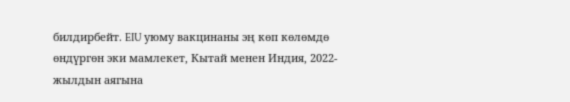билдирбейт. EIU уюму вакцинаны эң көп көлөмдө өндүргөн эки мамлекет, Кытай менен Индия, 2022-жылдын аягына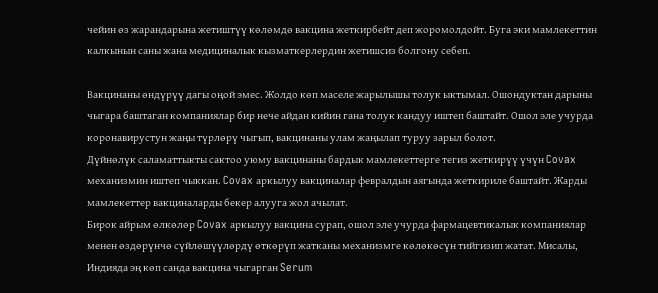чейин өз жарандарына жетиштүү көлөмдө вакцина жеткирбейт деп жоромолдойт. Буга эки мамлекеттин калкынын саны жана медициналык кызматкерлердин жетишсиз болгону себеп.

Вакцинаны өндүрүү дагы оңой эмес. Жолдо көп маселе жарылышы толук ыктымал. Ошондуктан дарыны чыгара баштаган компаниялар бир нече айдан кийин гана толук кандуу иштеп баштайт. Ошол эле учурда коронавирустун жаңы түрлөрү чыгып, вакцинаны улам жаңылап туруу зарыл болот.
Дүйнөлүк саламаттыкты сактоо уюму вакцинаны бардык мамлекеттерге тегиз жеткирүү үчүн Covax механизмин иштеп чыккан. Covax аркылуу вакциналар февралдын аягында жеткириле баштайт. Жарды мамлекеттер вакциналарды бекер алууга жол ачылат.
Бирок айрым өлкөлөр Covax аркылуу вакцина сурап, ошол эле учурда фармацевтикалык компаниялар менен өздөрүнчө сүйлөшүүлөрдү өткөрүп жатканы механизмге көлөкөсүн тийгизип жатат. Мисалы, Индияда эң көп санда вакцина чыгарган Serum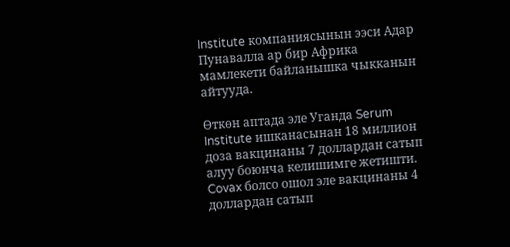Institute компаниясынын ээси Адар Пунавалла ар бир Африка мамлекети байланышка чыкканын айтууда.

Өткөн аптада эле Уганда Serum Institute ишканасынан 18 миллион доза вакцинаны 7 доллардан сатып алуу боюнча келишимге жетишти. Covax болсо ошол эле вакцинаны 4 доллардан сатып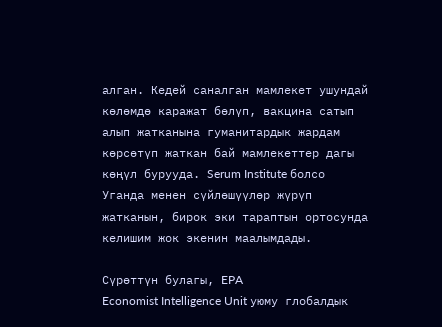алган. Кедей саналган мамлекет ушундай көлөмдө каражат бөлүп, вакцина сатып алып жатканына гуманитардык жардам көрсөтүп жаткан бай мамлекеттер дагы көңүл бурууда. Serum Institute болсо Уганда менен сүйлөшүүлөр жүрүп жатканын, бирок эки тараптын ортосунда келишим жок экенин маалымдады.

Сүрөттүн булагы, EPA
Economist Intelligence Unit уюму глобалдык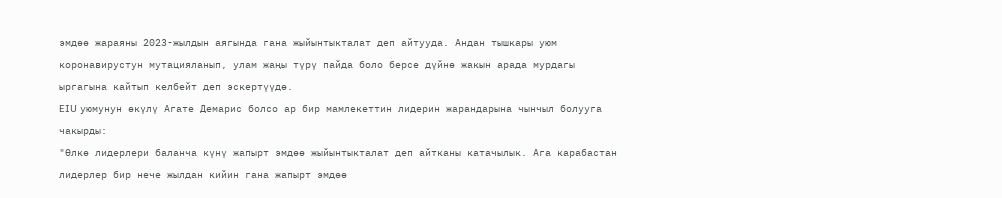эмдөө жараяны 2023-жылдын аягында гана жыйынтыкталат деп айтууда. Андан тышкары уюм коронавирустун мутацияланып, улам жаңы түрү пайда боло берсе дүйнө жакын арада мурдагы ыргагына кайтып келбейт деп эскертүүдө.
EIU уюмунун өкүлү Агате Демарис болсо ар бир мамлекеттин лидерин жарандарына чынчыл болууга чакырды:
"Өлкө лидерлери баланча күнү жапырт эмдөө жыйынтыкталат деп айтканы катачылык. Ага карабастан лидерлер бир нече жылдан кийин гана жапырт эмдөө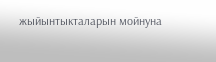жыйынтыкталарын мойнуна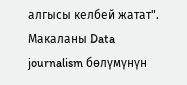алгысы келбей жатат".
Макаланы Data journalism бөлүмүнүн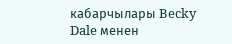кабарчылары Becky Dale менен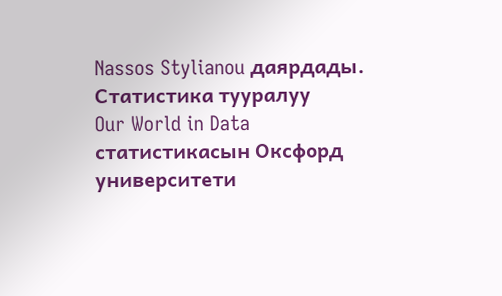Nassos Stylianou даярдады.
Статистика тууралуу
Our World in Data статистикасын Оксфорд университети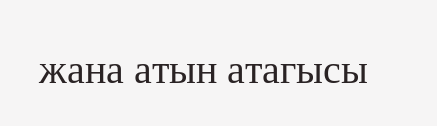жана атын атагысы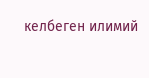келбеген илимий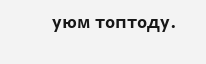уюм топтоду.